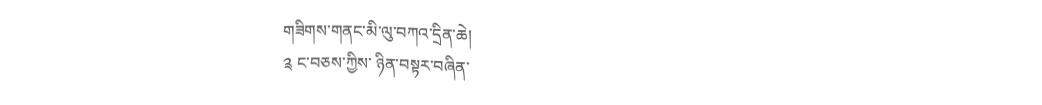གཟིགས་གནང་མི་ལུ་བཀའ་དྲིན་ཆེ།
༉ ང་བཅས་ཀྱིས་ ཉིན་བསྟར་བཞིན་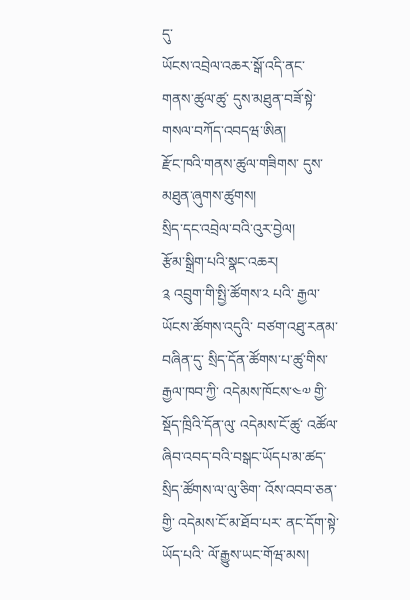དུ་
ཡོངས་འབྲེལ་འཆར་སྒོ་འདི་ནང་
གནས་ཚུལ་ཚུ་ དུས་མཐུན་བཟོ་སྟེ་ གསལ་བཀོད་འབདཝ་ཨིན།
རྫོང་ཁའི་གནས་ཚུལ་གཟིགས་ དུས་མཐུན་ཞུགས་ཚུགས།
སྲིད་དང་འབྲེལ་བའི་འུར་བྱེལ།
རྩོམ་སྒྲིག་པའི་སྣང་འཆར།
༉ འབྲུག་གི་སྤྱི་ཚོགས་༢ པའི་ རྒྱལ་ཡོངས་ཚོགས་འདུའི་ བཙག་འཐུ་རནམ་བཞིན་དུ་ སྲིད་དོན་ཚོགས་པ་ཚུ་གིས་ རྒྱལ་ཁབ་ཀྱི་ འདེམས་ཁོངས་༤༧ གྱི་ སྡོད་ཁྲིའི་དོན་ལུ་ འདེམས་ངོ་ཚུ་ འཚོལ་ཞིབ་འབད་བའི་བསྒང་ཡོདཔ་མ་ཚད་ སྲིད་ཚོགས་ལ་ལུ་ཅིག་ འོས་འབབ་ཅན་གྱི་ འདེམས་ངོ་མ་ཐོབ་པར་ ནང་དོག་སྟེ་ཡོད་པའི་ ལོ་རྒྱུས་ཡང་གོཝ་མས།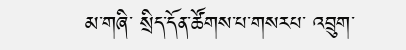མ་གཞི་ སྲིད་དོན་ཚོགས་པ་གསརཔ་ འབྲུག་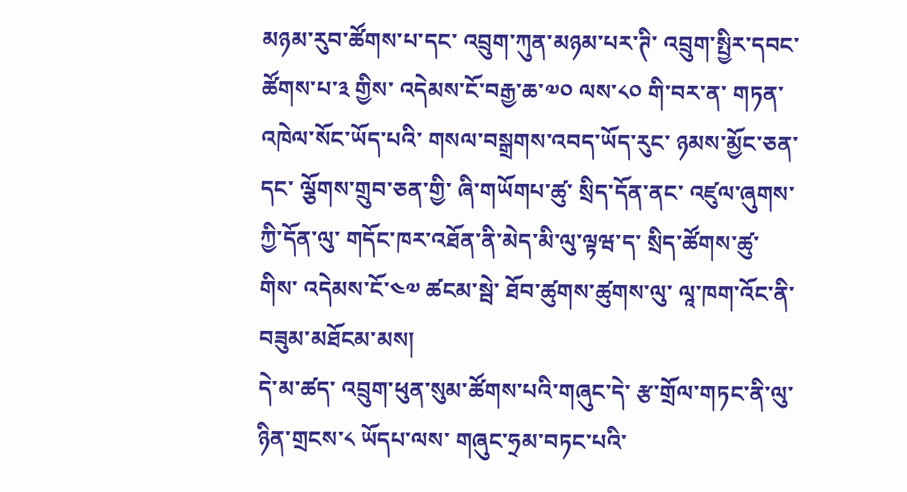མཉམ་རུབ་ཚོགས་པ་དང་ འབྲུག་ཀུན་མཉམ་པར་ཊི་ འབྲུག་སྤྱིར་དབང་ཚོགས་པ་༣ གྱིས་ འདེམས་ངོ་བརྒྱ་ཆ་༧༠ ལས་༨༠ གི་བར་ན་ གཏན་འཁེལ་སོང་ཡོད་པའི་ གསལ་བསྒྲགས་འབད་ཡོད་རུང་ ཉམས་མྱོང་ཅན་དང་ ལྕོགས་གྲུབ་ཅན་གྱི་ ཞི་གཡོགཔ་ཚུ་ སྲིད་དོན་ནང་ འཛུལ་ཞུགས་ཀྱི་དོན་ལུ་ གདོང་ཁར་འཐོན་ནི་མེད་མི་ལུ་ལྟཝ་ད་ སྲིད་ཚོགས་ཚུ་གིས་ འདེམས་ངོ་༤༧ ཚངམ་སྦེ་ ཐོབ་ཚུགས་ཚུགས་ལུ་ ལཱ་ཁག་འོང་ནི་བཟུམ་མཐོངམ་མས།
དེ་མ་ཚད་ འབྲུག་ཕུན་སུམ་ཚོགས་པའི་གཞུང་དེ་ རྩ་གྲོལ་གཏང་ནི་ལུ་ ཉིན་གྲངས་༨ ཡོདཔ་ལས་ གཞུང་ཧྲམ་བཏང་པའི་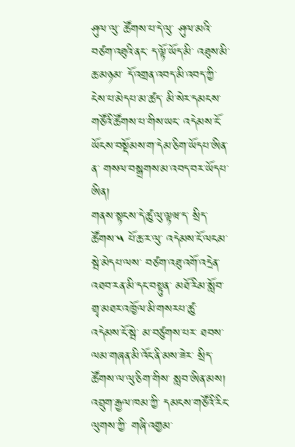ཤུལ་ལུ་ ཚོགས་པ་དེ་ལུ་ ཤུལ་མའི་བཙག་འཐུའི་ནང་ ད་ལྟོ་ཡོད་མི་ འཐུས་མི་ཆ་མཉམ་ དོ་འགྲན་འབད་མི་འབད་ཀྱི་ ངེས་པ་མེདཔ་མ་ཚད་ མི་སེར་དམངས་གཙོའི་ཚོགས་པ་གིས་ཡང་ འདེམས་ངོ་ཡོངས་བསྡོམས་ག་དེམ་ཅིག་ཡོདཔ་ཨིན་ན་ གསལ་བསྒྲགས་མ་འབད་བར་ཡོདཔ་ཨིན།
གནས་སྟངས་དེ་ཚུ་ལུ་ལྟཝ་ད་ སྲིད་ཚོགས་༥ པོ་ཆ་ར་ལུ་ འདེམས་ངོ་ལངམ་སྦེ་མེདཔ་ལས་ བཙག་འཐུ་འགོ་འདྲེན་འཐབ་རན་མི་དང་བསྟུན་ མཐོ་རིམ་སློབ་གྲྭ་མཐར་འཁྱོལ་མི་གསརཔ་ཚུ་ འདེམས་ངོ་སྦེ་ མ་བཙུགས་པར་ ཐབས་ལམ་གཞན་མི་འོང་ནི་མས་ཟེར་ སྲིད་ཚོགས་ལ་ལུ་ཅིག་གིས་ སླབ་ཨིན་མས།
འབྲུག་རྒྱལ་ཁམ་ཀྱི་ དམངས་གཙོའི་རིང་ལུགས་ཀྱི་ གཞི་འགྱམ་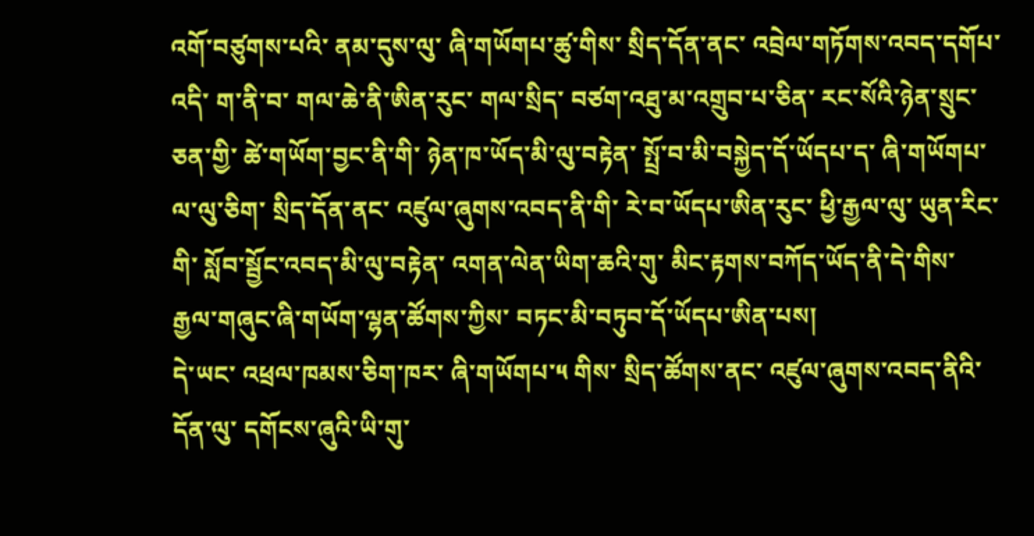འགོ་བཙུགས་པའི་ ནམ་དུས་ལུ་ ཞི་གཡོགཔ་ཚུ་གིས་ སྲིད་དོན་ནང་ འབྲེལ་གཏོགས་འབད་དགོཔ་འདི་ ག་ནི་བ་ གལ་ཆེ་ནི་ཨིན་རུང་ གལ་སྲིད་ བཙག་འཐུ་མ་འགྲུབ་པ་ཅིན་ རང་སོའི་ཉེན་སྲུང་ཅན་གྱི་ ཚེ་གཡོག་བྱང་ནི་གི་ ཉེན་ཁ་ཡོད་མི་ལུ་བརྟེན་ སྤྲོ་བ་མི་བསྐྱེད་དོ་ཡོདཔ་ད་ ཞི་གཡོགཔ་ལ་ལུ་ཅིག་ སྲིད་དོན་ནང་ འཛུལ་ཞུགས་འབད་ནི་གི་ རེ་བ་ཡོདཔ་ཨིན་རུང་ ཕྱི་རྒྱལ་ལུ་ ཡུན་རིང་གི་ སློབ་སྦྱོང་འབད་མི་ལུ་བརྟེན་ འགན་ལེན་ཡིག་ཆའི་གུ་ མིང་རྟགས་བཀོད་ཡོད་ནི་དེ་གིས་ རྒྱལ་གཞུང་ཞི་གཡོག་ལྷན་ཚོགས་ཀྱིས་ བཏང་མི་བཏུབ་དོ་ཡོདཔ་ཨིན་པས།
དེ་ཡང་ འཕྲལ་ཁམས་ཅིག་ཁར་ ཞི་གཡོགཔ་༥ གིས་ སྲིད་ཚོགས་ནང་ འཛུལ་ཞུགས་འབད་ནིའི་དོན་ལུ་ དགོངས་ཞུའི་ཡི་གུ་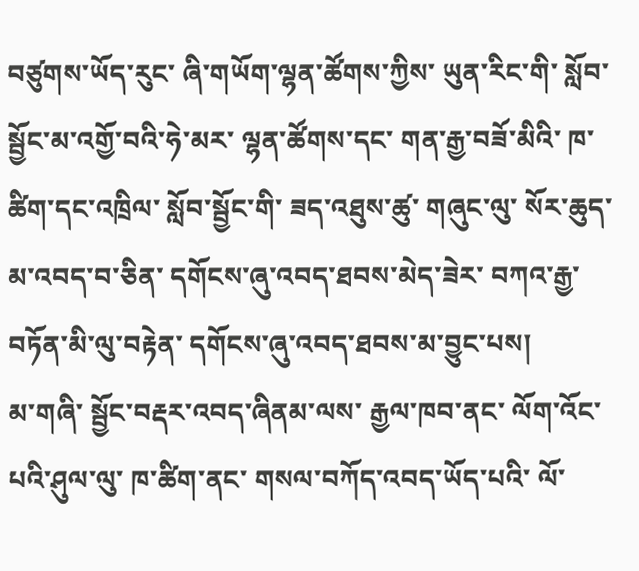བཙུགས་ཡོད་རུང་ ཞི་གཡོག་ལྷན་ཚོགས་ཀྱིས་ ཡུན་རིང་གི་ སློབ་སྦྱོང་མ་འགྱོ་བའི་ཧེ་མར་ ལྷན་ཚོགས་དང་ གན་རྒྱ་བཟོ་མིའི་ ཁ་ཚིག་དང་འཁྲིལ་ སློབ་སྦྱོང་གི་ ཟད་འཐུས་ཚུ་ གཞུང་ལུ་ སོར་ཆུད་མ་འབད་བ་ཅིན་ དགོངས་ཞུ་འབད་ཐབས་མེད་ཟེར་ བཀའ་རྒྱ་བཏོན་མི་ལུ་བརྟེན་ དགོངས་ཞུ་འབད་ཐབས་མ་བྱུང་པས།
མ་གཞི་ སྦྱོང་བརྡར་འབད་ཞིནམ་ལས་ རྒྱལ་ཁབ་ནང་ ལོག་འོང་པའི་ཤུལ་ལུ་ ཁ་ཚིག་ནང་ གསལ་བཀོད་འབད་ཡོད་པའི་ ལོ་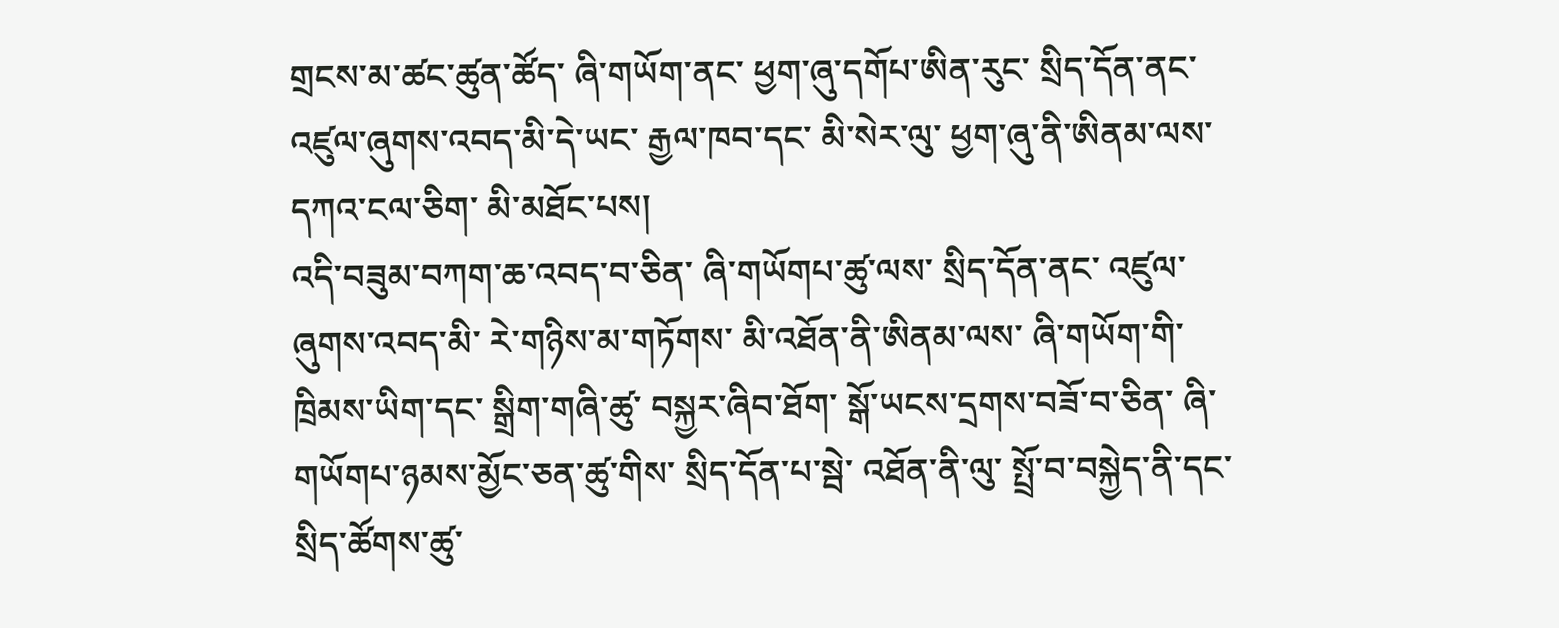གྲངས་མ་ཚང་ཚུན་ཚོད་ ཞི་གཡོག་ནང་ ཕྱག་ཞུ་དགོཔ་ཨིན་རུང་ སྲིད་དོན་ནང་ འཛུལ་ཞུགས་འབད་མི་དེ་ཡང་ རྒྱལ་ཁབ་དང་ མི་སེར་ལུ་ ཕྱག་ཞུ་ནི་ཨིནམ་ལས་ དཀའ་ངལ་ཅིག་ མི་མཐོང་པས།
འདི་བཟུམ་བཀག་ཆ་འབད་བ་ཅིན་ ཞི་གཡོགཔ་ཚུ་ལས་ སྲིད་དོན་ནང་ འཛུལ་ཞུགས་འབད་མི་ རེ་གཉིས་མ་གཏོགས་ མི་འཐོན་ནི་ཨིནམ་ལས་ ཞི་གཡོག་གི་ ཁྲིམས་ཡིག་དང་ སྒྲིག་གཞི་ཚུ་ བསྐྱར་ཞིབ་ཐོག་ སྒོ་ཡངས་དྲགས་བཟོ་བ་ཅིན་ ཞི་གཡོགཔ་ཉམས་མྱོང་ཅན་ཚུ་གིས་ སྲིད་དོན་པ་སྦེ་ འཐོན་ནི་ལུ་ སྤྲོ་བ་བསྐྱེད་ནི་དང་ སྲིད་ཚོགས་ཚུ་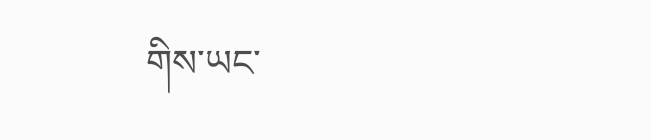གིས་ཡང་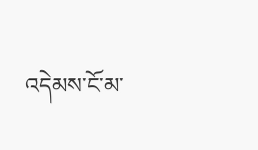འདེམས་ངོ་མ་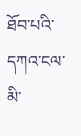ཐོབ་པའི་ དཀའ་ངལ་མི་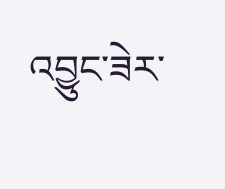འབྱུང་ཟེར་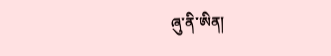ཞུ་ནི་ཨིན།